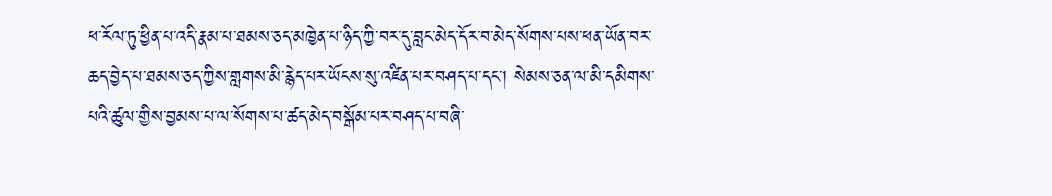ཕ་རོལ་ཏུ་ཕྱིན་པ་འདི་རྣམ་པ་ཐམས་ཅད་མཁྱེན་པ་ཉིད་ཀྱི་བར་དུ་བླང་མེད་དོར་བ་མེད་སོགས་པས་ཕན་ཡོན་བར་ཆད་བྱེད་པ་ཐམས་ཅད་ཀྱིས་གླགས་མི་རྙེད་པར་ཡོངས་སུ་འཛིན་པར་བཤད་པ་དང་། སེམས་ཅན་ལ་མི་དམིགས་པའི་ཚུལ་གྱིས་བྱམས་པ་ལ་སོགས་པ་ཚད་མེད་བསྒོམ་པར་བཤད་པ་བཞི་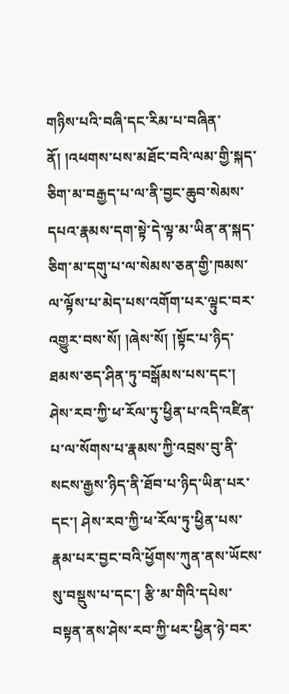གཉིས་པའི་བཞི་དང་རིམ་པ་བཞིན་ནོ། །འཕགས་པས་མཐོང་བའི་ལམ་གྱི་སྐད་ཅིག་མ་བརྒྱད་པ་ལ་ནི་བྱང་ཆུབ་སེམས་དཔའ་རྣམས་དག་སྟེ་དེ་ལྟ་མ་ཡིན་ན་སྐད་ཅིག་མ་དགུ་པ་ལ་སེམས་ཅན་གྱི་ཁམས་ལ་ལྟོས་པ་མེད་པས་འགོག་པར་ལྟུང་བར་འགྱུར་བས་སོ། །ཞེས་སོ། །སྟོང་པ་ཉིད་ཐམས་ཅད་ཤིན་ཏུ་བསྒོམས་པས་དང་། ཤེས་རབ་ཀྱི་ཕ་རོལ་ཏུ་ཕྱིན་པ་འདི་འཛིན་པ་ལ་སོགས་པ་རྣམས་ཀྱི་འབྲས་བུ་ནི་སངས་རྒྱས་ཉིད་ནི་ཐོབ་པ་ཉིད་ཡིན་པར་དང་། ཤེས་རབ་ཀྱི་ཕ་རོལ་ཏུ་ཕྱིན་པས་རྣམ་པར་བྱང་བའི་ཕྱོགས་ཀུན་ནས་ཡོངས་སུ་བསྡུས་པ་དང་། རྩི་མ་གིའི་དཔེས་བསྟན་ནས་ཤེས་རབ་ཀྱི་ཕར་ཕྱིན་ཉེ་བར་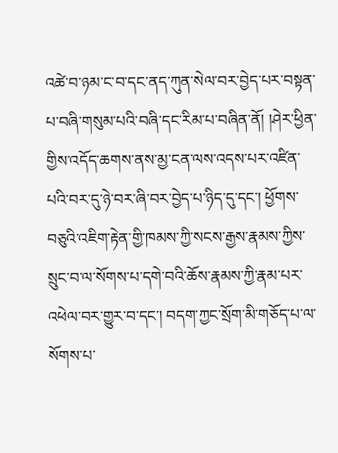འཚེ་བ་ཉམ་ང་བ་དང་ནད་ཀུན་སེལ་བར་བྱེད་པར་བསྟན་པ་བཞི་གསུམ་པའི་བཞི་དང་རིམ་པ་བཞིན་ནོ། །ཤེར་ཕྱིན་གྱིས་འདོད་ཆགས་ནས་མྱ་ངན་ལས་འདས་པར་འཛིན་པའི་བར་དུ་ཉེ་བར་ཞི་བར་བྱེད་པ་ཉིད་དུ་དང་། ཕྱོགས་བཅུའི་འཇིག་རྟེན་གྱི་ཁམས་ཀྱི་སངས་རྒྱས་རྣམས་ཀྱིས་སྲུང་བ་ལ་སོགས་པ་དགེ་བའི་ཆོས་རྣམས་ཀྱི་རྣམ་པར་འཕེལ་བར་གྱུར་བ་དང་། བདག་ཀྱང་སྲོག་མི་གཅོད་པ་ལ་སོགས་པ་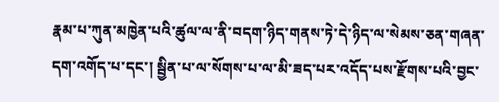རྣམ་པ་ཀུན་མཁྱེན་པའི་ཚུལ་ལ་ནི་བདག་ཉིད་གནས་ཏེ་དེ་ཉིད་ལ་སེམས་ཅན་གཞན་དག་འགོད་པ་དང་། སྦྱིན་པ་ལ་སོགས་པ་ལ་མི་ཟད་པར་འདོད་པས་རྫོགས་པའི་བྱང་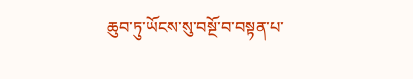ཆུབ་ཏུ་ཡོངས་སུ་བསྔོ་བ་བསྟན་པ་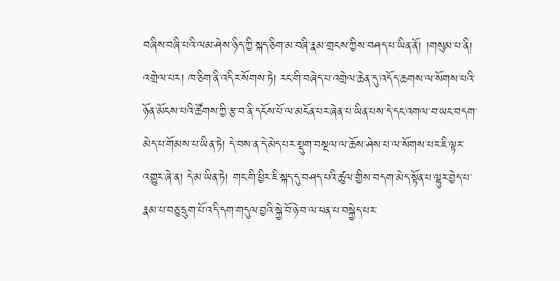བཞིས་བཞི་པའི་ལམ་ཤེས་ཉིད་ཀྱི་སྐད་ཅིག་མ་བཞི་རྣམ་གྲངས་ཀྱིས་བཤད་པ་ཡིན་ནོ། །གསུམ་པ་ནི། འགྲེལ་པར། ཁ་ཅིག་ནི་འདིར་སོགས་ཏེ། རང་གི་བཞེད་པ་འགྲེལ་ཆེན་དུ་འདོད་ཆགས་ལ་སོགས་པའི་ཉོན་མོངས་པའི་ཚོགས་ཀྱི་རྩ་བ་ནི་དངོས་པོ་ལ་མངོན་པར་ཞེན་པ་ཡིན་པས་དེ་དང་འགལ་བ་ཡང་བདག་མེད་པ་གོམས་པ་ཡིན་ཏེ། དེ་བས་ན་དེ་མེད་པར་སྡུག་བསྔལ་ལ་ཆོས་ཤེས་པ་ལ་སོགས་པར་ཇི་ལྟར་འགྱུར་ཞེ་ན། དེ་མ་ཡིན་ཏེ། གང་གི་ཕྱིར་ཇི་སྐད་དུ་བཤད་པའི་ཚུལ་གྱིས་བདག་མེད་སྟོན་པ་ལྷུར་བྱེད་པ་རྣམ་པ་བཅུ་དྲུག་པོ་འདི་དག་གདུལ་བྱའི་སྐྱེ་བོ་ཉེ་བ་ལ་ཕན་པ་བསྐྱེད་པར་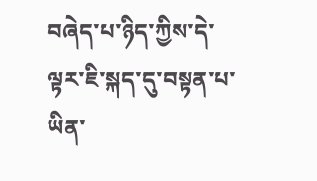བཞེད་པ་ཉིད་ཀྱིས་དེ་ལྟར་ཇི་སྐད་དུ་བསྟན་པ་ཡིན་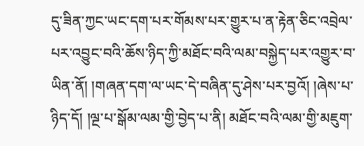དུ་ཟིན་ཀྱང་ཡང་དག་པར་གོམས་པར་གྱུར་པ་ན་རྟེན་ཅིང་འབྲེལ་པར་འབྱུང་བའི་ཆོས་ཉིད་ཀྱི་མཐོང་བའི་ལམ་བསྐྱེད་པར་འགྱུར་བ་ཡིན་ནོ། །གཞན་དག་ལ་ཡང་དེ་བཞིན་དུ་ཤེས་པར་བྱའོ། །ཞེས་པ་ཉིད་དོ། །ལྔ་པ་སྒོམ་ལམ་གྱི་བྱེད་པ་ནི། མཐོང་བའི་ལམ་གྱི་མཇུག་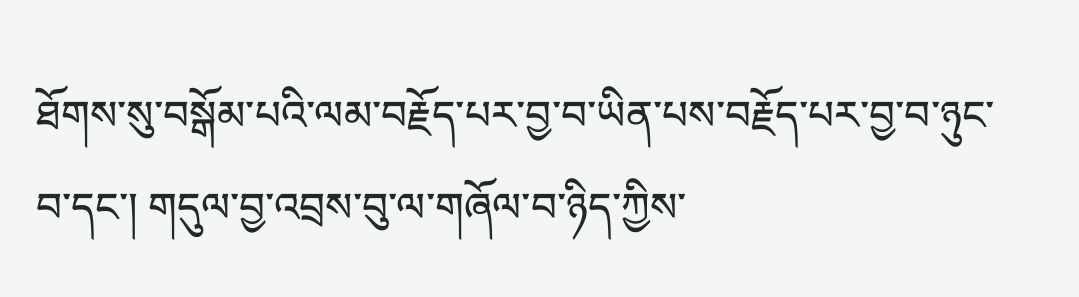ཐོགས་སུ་བསྒོམ་པའི་ལམ་བརྗོད་པར་བྱ་བ་ཡིན་པས་བརྗོད་པར་བྱ་བ་ཉུང་བ་དང་། གདུལ་བྱ་འབྲས་བུ་ལ་གཞོལ་བ་ཉིད་ཀྱིས་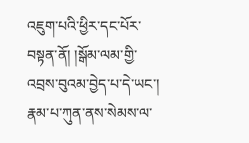འཇུག་པའི་ཕྱིར་དང་པོར་བསྟན་ནོ། །སྒོམ་ལམ་གྱི་འབྲས་བུའམ་བྱེད་པ་དེ་ཡང་། རྣམ་པ་ཀུན་ནས་སེམས་ལ་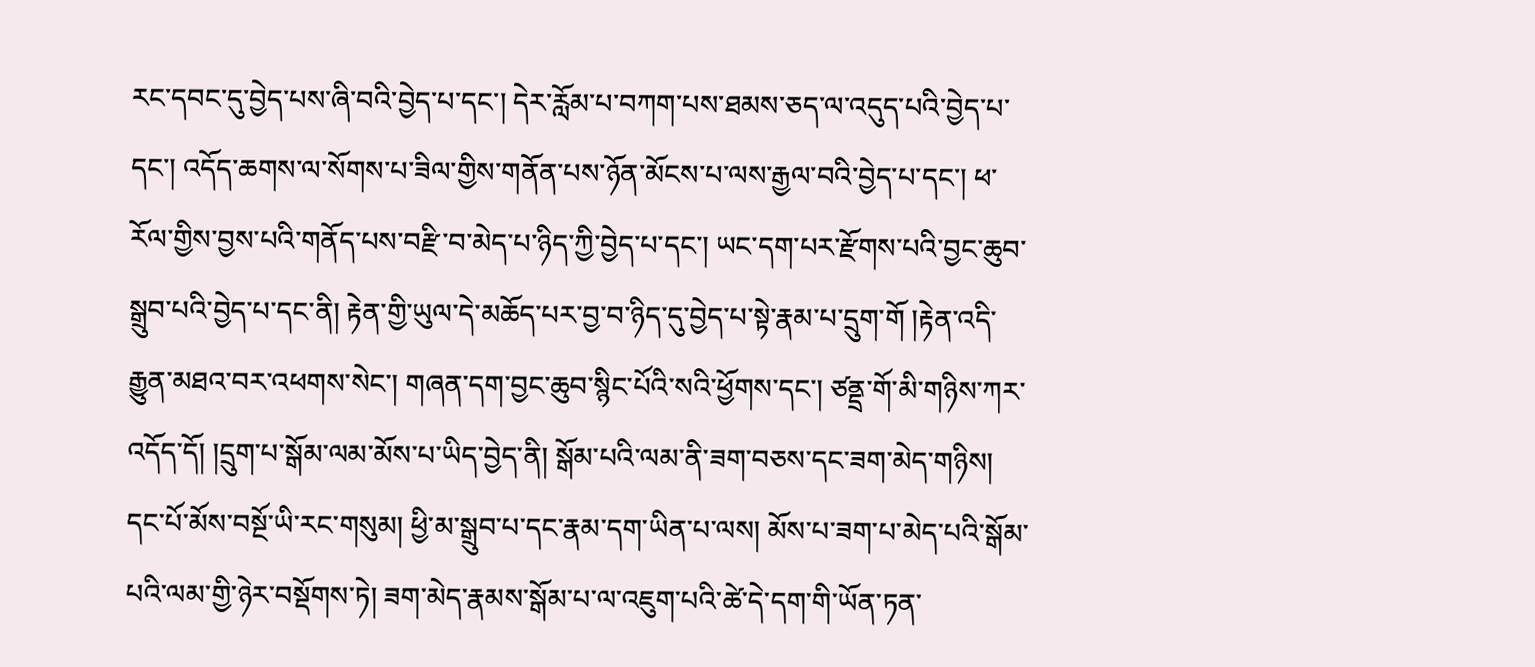རང་དབང་དུ་བྱེད་པས་ཞི་བའི་བྱེད་པ་དང་། དེར་རློམ་པ་བཀག་པས་ཐམས་ཅད་ལ་འདུད་པའི་བྱེད་པ་དང་། འདོད་ཆགས་ལ་སོགས་པ་ཟིལ་གྱིས་གནོན་པས་ཉོན་མོངས་པ་ལས་རྒྱལ་བའི་བྱེད་པ་དང་། ཕ་རོལ་གྱིས་བྱས་པའི་གནོད་པས་བརྫི་བ་མེད་པ་ཉིད་ཀྱི་བྱེད་པ་དང་། ཡང་དག་པར་རྫོགས་པའི་བྱང་ཆུབ་སྒྲུབ་པའི་བྱེད་པ་དང་ནི། རྟེན་གྱི་ཡུལ་དེ་མཆོད་པར་བྱ་བ་ཉིད་དུ་བྱེད་པ་སྟེ་རྣམ་པ་དྲུག་གོ །རྟེན་འདི་རྒྱུན་མཐའ་བར་འཕགས་སེང་། གཞན་དག་བྱང་ཆུབ་སྙིང་པོའི་སའི་ཕྱོགས་དང་། ཙནྡྲ་གོ་མི་གཉིས་ཀར་འདོད་དོ། །དྲུག་པ་སྒོམ་ལམ་མོས་པ་ཡིད་བྱེད་ནི། སྒོམ་པའི་ལམ་ནི་ཟག་བཅས་དང་ཟག་མེད་གཉིས། དང་པོ་མོས་བསྔོ་ཡི་རང་གསུམ། ཕྱི་མ་སྒྲུབ་པ་དང་རྣམ་དག་ཡིན་པ་ལས། མོས་པ་ཟག་པ་མེད་པའི་སྒོམ་པའི་ལམ་གྱི་ཉེར་བསྡོགས་ཏེ། ཟག་མེད་རྣམས་སྒོམ་པ་ལ་འཇུག་པའི་ཚེ་དེ་དག་གི་ཡོན་ཏན་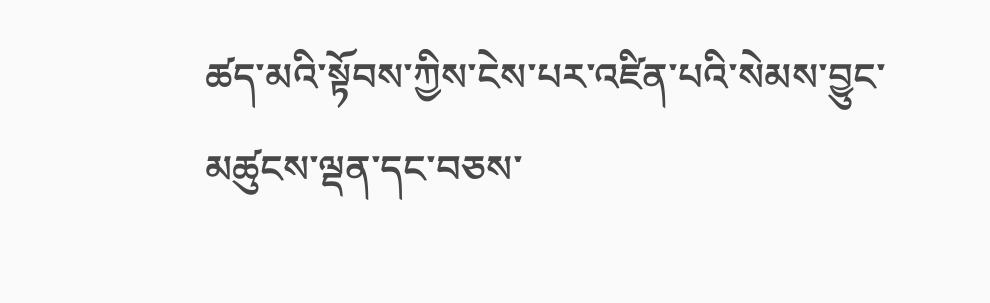ཚད་མའི་སྟོབས་ཀྱིས་ངེས་པར་འཛིན་པའི་སེམས་བྱུང་མཚུངས་ལྡན་དང་བཅས་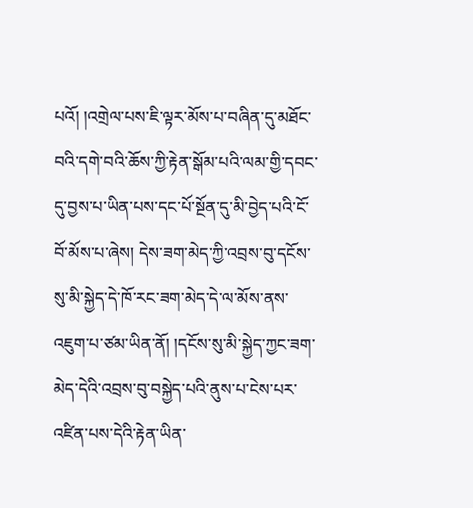པའོ། །འགྲེལ་པས་ཇི་ལྟར་མོས་པ་བཞིན་དུ་མཐོང་བའི་དགེ་བའི་ཆོས་ཀྱི་རྟེན་སྒོམ་པའི་ལམ་གྱི་དབང་དུ་བྱས་པ་ཡིན་པས་དང་པོ་སྔོན་དུ་མི་བྱེད་པའི་ངོ་བོ་མོས་པ་ཞེས། དེས་ཟག་མེད་ཀྱི་འབྲས་བུ་དངོས་སུ་མི་སྐྱེད་དེ་ཁོ་རང་ཟག་མེད་དེ་ལ་མོས་ནས་འཇུག་པ་ཙམ་ཡིན་ནོ། །དངོས་སུ་མི་སྐྱེད་ཀྱང་ཟག་མེད་དེའི་འབྲས་བུ་བསྐྱེད་པའི་ནུས་པ་ངེས་པར་འཛིན་པས་དེའི་རྟེན་ཡིན་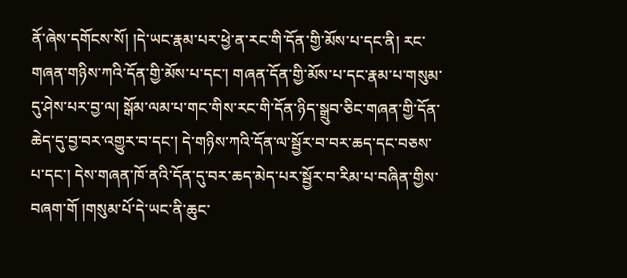ནོ་ཞེས་དགོངས་སོ། །དེ་ཡང་རྣམ་པར་ཕྱེ་ན་རང་གི་དོན་གྱི་མོས་པ་དང་ནི། རང་གཞན་གཉིས་ཀའི་དོན་གྱི་མོས་པ་དང་། གཞན་དོན་གྱི་མོས་པ་དང་རྣམ་པ་གསུམ་དུ་ཤེས་པར་བྱ་ལ། སྒོམ་ལམ་པ་གང་གིས་རང་གི་དོན་ཉིད་སྒྲུབ་ཅིང་གཞན་གྱི་དོན་ཆེད་དུ་བྱ་བར་འགྱུར་བ་དང་། དེ་གཉིས་ཀའི་དོན་ལ་སྦྱོར་བ་བར་ཆད་དང་བཅས་པ་དང་། དེས་གཞན་ཁོ་ནའི་དོན་དུ་བར་ཆད་མེད་པར་སྦྱོར་བ་རིམ་པ་བཞིན་གྱིས་བཞག་གོ །གསུམ་པོ་དེ་ཡང་ནི་ཆུང་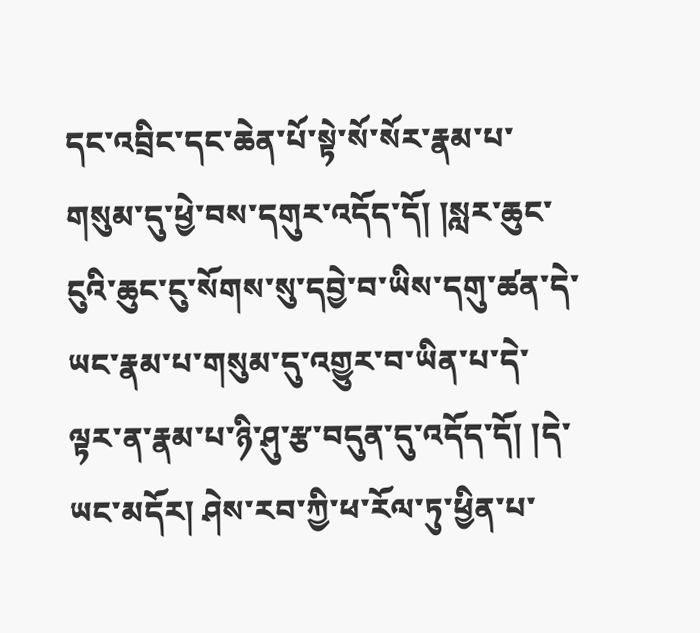དང་འབྲིང་དང་ཆེན་པོ་སྟེ་སོ་སོར་རྣམ་པ་གསུམ་དུ་ཕྱེ་བས་དགུར་འདོད་དོ། །སླར་ཆུང་ངུའི་ཆུང་ངུ་སོགས་སུ་དབྱེ་བ་ཡིས་དགུ་ཚན་དེ་ཡང་རྣམ་པ་གསུམ་དུ་འགྱུར་བ་ཡིན་པ་དེ་ལྟར་ན་རྣམ་པ་ཉི་ཤུ་རྩ་བདུན་དུ་འདོད་དོ། །དེ་ཡང་མདོར། ཤེས་རབ་ཀྱི་ཕ་རོལ་ཏུ་ཕྱིན་པ་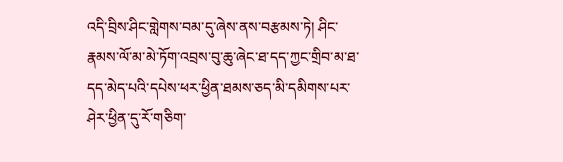འདི་བྲིས་ཤིང་གླེགས་བམ་དུ་ཞེས་ནས་བརྩམས་ཏེ། ཤིང་རྣམས་ལོ་མ་མེ་ཏོག་འབྲས་བུ་ཆུ་ཞེང་ཐ་དད་ཀྱང་གྲིབ་མ་ཐ་དད་མེད་པའི་དཔེས་ཕར་ཕྱིན་ཐམས་ཅད་མི་དམིགས་པར་ཤེར་ཕྱིན་དུ་རོ་གཅིག་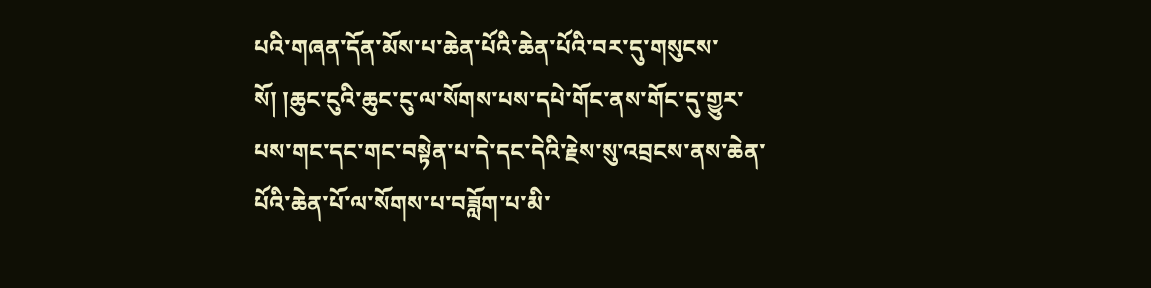པའི་གཞན་དོན་མོས་པ་ཆེན་པོའི་ཆེན་པོའི་བར་དུ་གསུངས་སོ། །ཆུང་ངུའི་ཆུང་ངུ་ལ་སོགས་པས་དཔེ་གོང་ནས་གོང་དུ་གྱུར་པས་གང་དང་གང་བསྟེན་པ་དེ་དང་དེའི་རྗེས་སུ་འབྲངས་ནས་ཆེན་པོའི་ཆེན་པོ་ལ་སོགས་པ་བཟློག་པ་མི་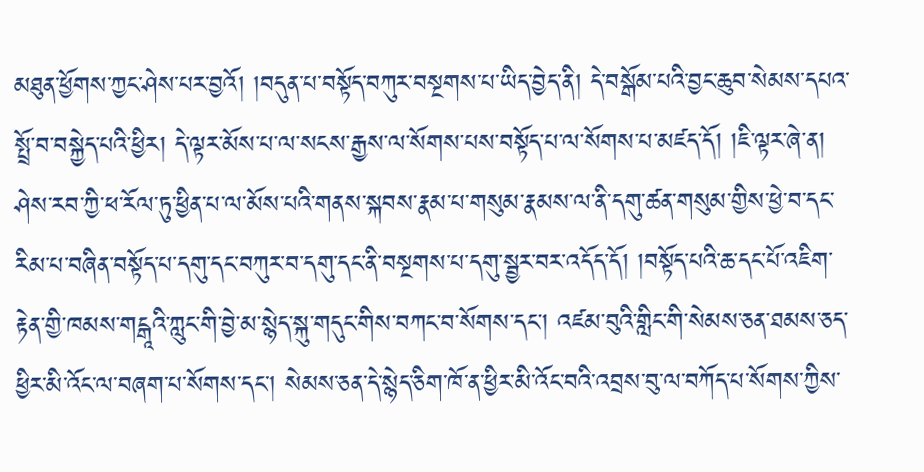མཐུན་ཕྱོགས་ཀྱང་ཤེས་པར་བྱའོ། །བདུན་པ་བསྟོད་བཀུར་བསྔགས་པ་ཡིད་བྱེད་ནི། དེ་བསྒོམ་པའི་བྱང་ཆུབ་སེམས་དཔའ་སྤྲོ་བ་བསྐྱེད་པའི་ཕྱིར། དེ་ལྟར་མོས་པ་ལ་སངས་རྒྱས་ལ་སོགས་པས་བསྟོད་པ་ལ་སོགས་པ་མཛད་དོ། །ཇི་ལྟར་ཞེ་ན། ཤེས་རབ་ཀྱི་ཕ་རོལ་ཏུ་ཕྱིན་པ་ལ་མོས་པའི་གནས་སྐབས་རྣམ་པ་གསུམ་རྣམས་ལ་ནི་དགུ་ཚན་གསུམ་གྱིས་ཕྱེ་བ་དང་རིམ་པ་བཞིན་བསྟོད་པ་དགུ་དང་བཀུར་བ་དགུ་དང་ནི་བསྔགས་པ་དགུ་སྦྱར་བར་འདོད་དོ། །བསྟོད་པའི་ཆ་དང་པོ་འཇིག་རྟེན་གྱི་ཁམས་གངྒཱའི་ཀླུང་གི་བྱེ་མ་སྙེད་སྐུ་གདུང་གིས་བཀང་བ་སོགས་དང་། འཛམ་བུའི་གླིང་གི་སེམས་ཅན་ཐམས་ཅད་ཕྱིར་མི་འོང་ལ་བཞག་པ་སོགས་དང་། སེམས་ཅན་དེ་སྙེད་ཅིག་ཁོ་ན་ཕྱིར་མི་འོང་བའི་འབྲས་བུ་ལ་བཀོད་པ་སོགས་ཀྱིས་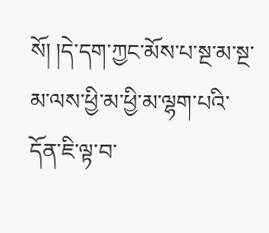སོ། །དེ་དག་ཀྱང་མོས་པ་སྔ་མ་སྔ་མ་ལས་ཕྱི་མ་ཕྱི་མ་ལྷག་པའི་དོན་ཇི་ལྟ་བ་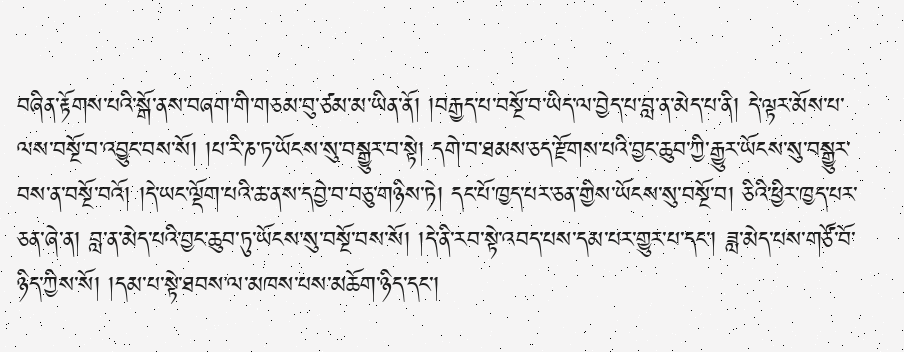བཞིན་རྟོགས་པའི་སྒོ་ནས་བཞག་གི་གཅམ་བུ་ཙམ་མ་ཡིན་ནོ། །བརྒྱད་པ་བསྔོ་བ་ཡིད་ལ་བྱེད་པ་བླ་ན་མེད་པ་ནི། དེ་ལྟར་མོས་པ་ལས་བསྔོ་བ་འབྱུང་བས་སོ། །པ་རི་ཎ་ཏ་ཡོངས་སུ་བསྒྱུར་བ་སྟེ། དགེ་བ་ཐམས་ཅད་རྫོགས་པའི་བྱང་ཆུབ་ཀྱི་རྒྱུར་ཡོངས་སུ་བསྒྱུར་བས་ན་བསྔོ་བའོ། །དེ་ཡང་ལྡོག་པའི་ཆ་ནས་དབྱེ་བ་བཅུ་གཉིས་ཏེ། དང་པོ་ཁྱད་པར་ཅན་གྱིས་ཡོངས་སུ་བསྔོ་བ། ཅིའི་ཕྱིར་ཁྱད་པར་ཅན་ཞེ་ན། བླ་ན་མེད་པའི་བྱང་ཆུབ་ཏུ་ཡོངས་སུ་བསྔོ་བས་སོ། །དེ་ནི་རབ་སྟེ་འབད་པས་དམ་པར་གྱུར་པ་དང་། ཟླ་མེད་པས་གཙོ་བོ་ཉིད་ཀྱིས་སོ། །དམ་པ་སྟེ་ཐབས་ལ་མཁས་པས་མཆོག་ཉིད་དང་།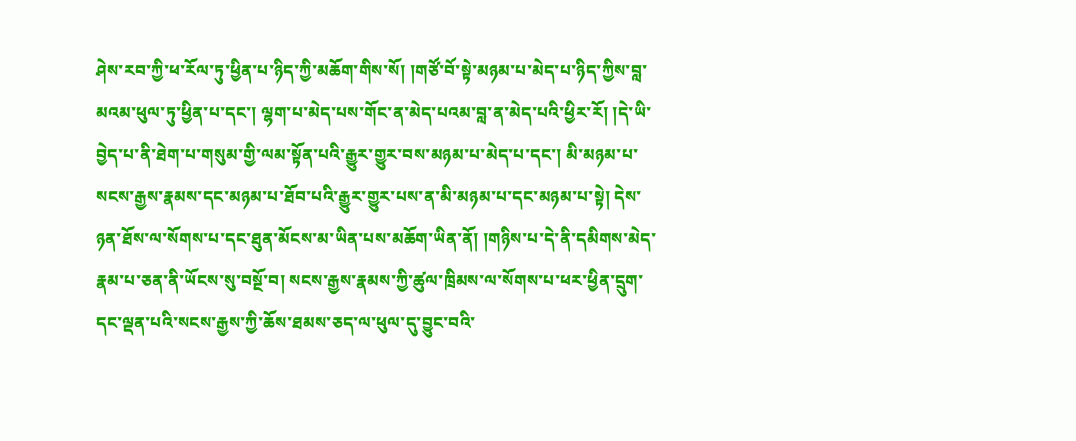ཤེས་རབ་ཀྱི་ཕ་རོལ་ཏུ་ཕྱིན་པ་ཉིད་ཀྱི་མཆོག་གིས་སོ། །གཙོ་བོ་སྟེ་མཉམ་པ་མེད་པ་ཉིད་ཀྱིས་བླ་མའམ་ཕུལ་ཏུ་ཕྱིན་པ་དང་། ལྷག་པ་མེད་པས་གོང་ན་མེད་པའམ་བླ་ན་མེད་པའི་ཕྱིར་རོ། །དེ་ཡི་བྱེད་པ་ནི་ཐེག་པ་གསུམ་གྱི་ལམ་སྟོན་པའི་རྒྱུར་གྱུར་བས་མཉམ་པ་མེད་པ་དང་། མི་མཉམ་པ་སངས་རྒྱས་རྣམས་དང་མཉམ་པ་ཐོབ་པའི་རྒྱུར་གྱུར་པས་ན་མི་མཉམ་པ་དང་མཉམ་པ་སྟེ། དེས་ཉན་ཐོས་ལ་སོགས་པ་དང་ཐུན་མོངས་མ་ཡིན་པས་མཆོག་ཡིན་ནོ། །གཉིས་པ་དེ་ནི་དམིགས་མེད་རྣམ་པ་ཅན་ནི་ཡོངས་སུ་བསྔོ་བ། སངས་རྒྱས་རྣམས་ཀྱི་ཚུལ་ཁྲིམས་ལ་སོགས་པ་ཕར་ཕྱིན་དྲུག་དང་ལྡན་པའི་སངས་རྒྱས་ཀྱི་ཆོས་ཐམས་ཅད་ལ་ཕུལ་དུ་བྱུང་བའི་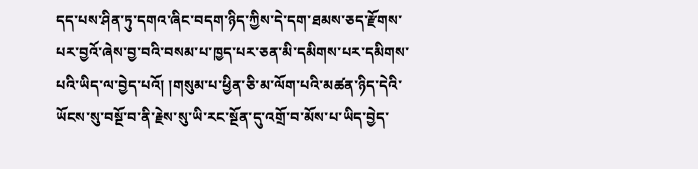དད་པས་ཤིན་ཏུ་དགའ་ཞིང་བདག་ཉིད་ཀྱིས་དེ་དག་ཐམས་ཅད་རྫོགས་པར་བྱའོ་ཞེས་བྱ་བའི་བསམ་པ་ཁྱད་པར་ཅན་མི་དམིགས་པར་དམིགས་པའི་ཡིད་ལ་བྱེད་པའོ། །གསུམ་པ་ཕྱིན་ཅི་མ་ལོག་པའི་མཚན་ཉིད་དེའི་ཡོངས་སུ་བསྔོ་བ་ནི་རྗེས་སུ་ཡི་རང་སྔོན་དུ་འགྲོ་བ་མོས་པ་ཡིད་བྱེད་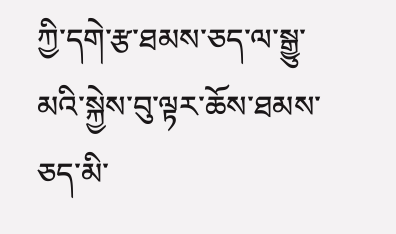ཀྱི་དགེ་རྩ་ཐམས་ཅད་ལ་སྒྱུ་མའི་སྐྱེས་བུ་ལྟར་ཆོས་ཐམས་ཅད་མི་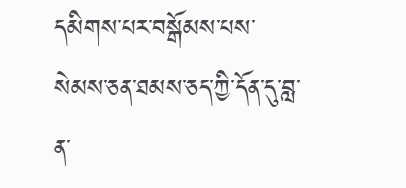དམིགས་པར་བསྒོམས་པས་སེམས་ཅན་ཐམས་ཅད་ཀྱི་དོན་དུ་བླ་ན་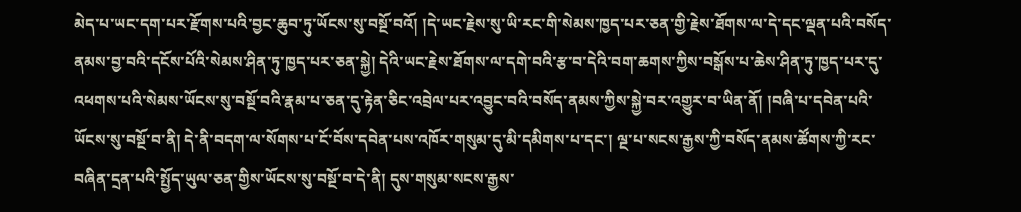མེད་པ་ཡང་དག་པར་རྫོགས་པའི་བྱང་ཆུབ་ཏུ་ཡོངས་སུ་བསྔོ་བའོ། །དེ་ཡང་རྗེས་སུ་ཡི་རང་གི་སེམས་ཁྱད་པར་ཅན་གྱི་རྗེས་ཐོགས་ལ་དེ་དང་ལྡན་པའི་བསོད་ནམས་བྱ་བའི་དངོས་པོའི་སེམས་ཤིན་ཏུ་ཁྱད་པར་ཅན་སྐྱེ། དེའི་ཡང་རྗེས་ཐོགས་ལ་དགེ་བའི་རྩ་བ་དེའི་བག་ཆགས་ཀྱིས་བསྒོས་པ་ཆེས་ཤིན་ཏུ་ཁྱད་པར་དུ་འཕགས་པའི་སེམས་ཡོངས་སུ་བསྔོ་བའི་རྣམ་པ་ཅན་དུ་རྟེན་ཅིང་འབྲེལ་པར་འབྱུང་བའི་བསོད་ནམས་ཀྱིས་སྐྱེ་བར་འགྱུར་བ་ཡིན་ནོ། །བཞི་པ་དབེན་པའི་ཡོངས་སུ་བསྔོ་བ་ནི། དེ་ནི་བདག་ལ་སོགས་པ་ངོ་བོས་དབེན་པས་འཁོར་གསུམ་དུ་མི་དམིགས་པ་དང་། ལྔ་པ་སངས་རྒྱས་ཀྱི་བསོད་ནམས་ཚོགས་ཀྱི་རང་བཞིན་དྲན་པའི་སྤྱོད་ཡུལ་ཅན་གྱིས་ཡོངས་སུ་བསྔོ་བ་དེ་ནི། དུས་གསུམ་སངས་རྒྱས་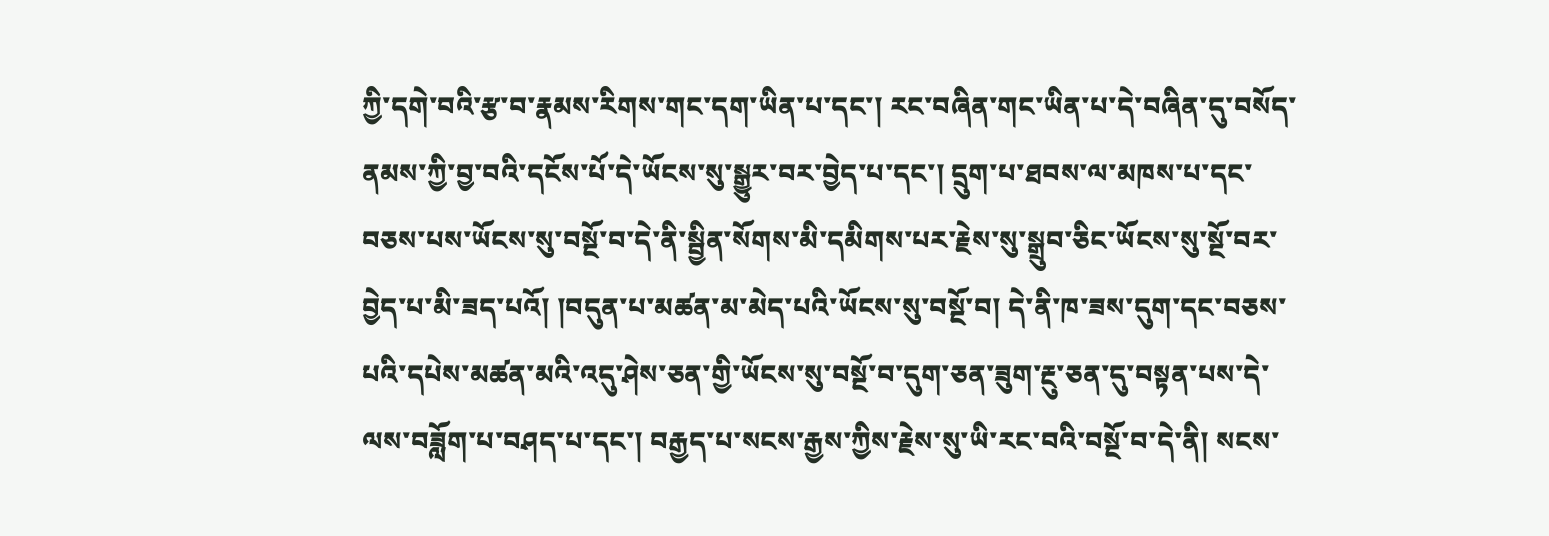ཀྱི་དགེ་བའི་རྩ་བ་རྣམས་རིགས་གང་དག་ཡིན་པ་དང་། རང་བཞིན་གང་ཡིན་པ་དེ་བཞིན་དུ་བསོད་ནམས་ཀྱི་བྱ་བའི་དངོས་པོ་དེ་ཡོངས་སུ་སྒྱུར་བར་བྱེད་པ་དང་། དྲུག་པ་ཐབས་ལ་མཁས་པ་དང་བཅས་པས་ཡོངས་སུ་བསྔོ་བ་དེ་ནི་སྦྱིན་སོགས་མི་དམིགས་པར་རྗེས་སུ་སྒྲུབ་ཅིང་ཡོངས་སུ་སྔོ་བར་བྱེད་པ་མི་ཟད་པའོ། །བདུན་པ་མཚན་མ་མེད་པའི་ཡོངས་སུ་བསྔོ་བ། དེ་ནི་ཁ་ཟས་དུག་དང་བཅས་པའི་དཔེས་མཚན་མའི་འདུ་ཤེས་ཅན་གྱི་ཡོངས་སུ་བསྔོ་བ་དུག་ཅན་ཟུག་རྔུ་ཅན་དུ་བསྟན་པས་དེ་ལས་བཟློག་པ་བཤད་པ་དང་། བརྒྱད་པ་སངས་རྒྱས་ཀྱིས་རྗེས་སུ་ཡི་རང་བའི་བསྔོ་བ་དེ་ནི། སངས་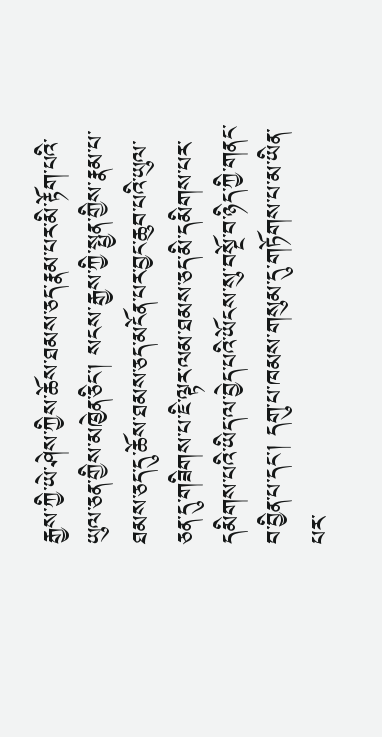རྒྱས་ཀྱི་ཡེ་ཤེས་ཀྱིས་ཆོས་ཐམས་ཅད་རྣམ་པར་མི་རྟོག་པའི་ཡུལ་ཅན་གྱིས་མཁྱེན་ཅིང་། སངས་རྒྱས་ཀྱི་སྤྱན་གྱིས་རྣམ་པ་ཐམས་ཅད་དུ་ཆོས་ཐམས་ཅད་མངོན་པར་བྱང་ཆུབ་པའི་ཡུལ་ཅན་དུ་གཟིགས་པ་ཇི་ལྟར་ལམ་ཐམས་ཅད་མི་དམིགས་པར་དམིགས་པའི་ཡིད་ལ་བྱེད་པའི་ཡོངས་སུ་བསྔོ་བ་ཉིད་ཀྱི་གནང་བ་བྱིན་པ་དང་། དགུ་པ་ཁམས་གསུམ་དུ་གཏོགས་པ་མ་ཡིན་པར་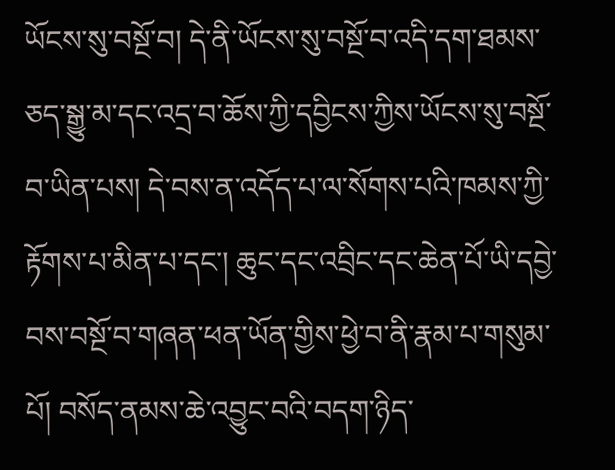ཡོངས་སུ་བསྔོ་བ། དེ་ནི་ཡོངས་སུ་བསྔོ་བ་འདི་དག་ཐམས་ཅད་སྒྱུ་མ་དང་འདྲ་བ་ཆོས་ཀྱི་དབྱིངས་ཀྱིས་ཡོངས་སུ་བསྔོ་བ་ཡིན་པས། དེ་བས་ན་འདོད་པ་ལ་སོགས་པའི་ཁམས་ཀྱི་རྟོགས་པ་མིན་པ་དང་། ཆུང་དང་འབྲིང་དང་ཆེན་པོ་ཡི་དབྱེ་བས་བསྔོ་བ་གཞན་ཕན་ཡོན་གྱིས་ཕྱེ་བ་ནི་རྣམ་པ་གསུམ་པོ། བསོད་ནམས་ཆེ་འབྱུང་བའི་བདག་ཉིད་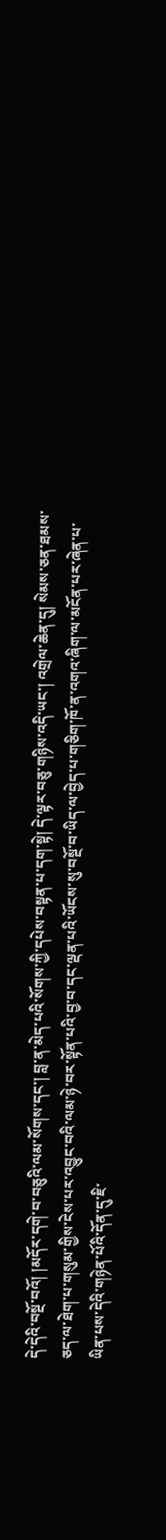དེ་དེའི་བསྔོ་བའོ། །མདོར་དགེ་བ་བཅུའི་ལམ་སོགས་དང་། བླ་ན་མེད་པའི་སོགས་ཀྱི་དཔེས་བསྟན་པ་དག་སྟེ། དེ་ལྟར་བཅུ་གཉིས་འདི་ཡང་། འགྲེལ་ཆེན་དུ། སེམས་ཅན་ཐམས་ཅད་ལ་ཐེག་པ་གསུམ་གྱིས་ངེས་པར་འབྱུང་བའི་ལམ་ཉེ་བར་སྟོན་པའི་བྱ་བ་དང་ལྡན་པའི་ཡོངས་སུ་བསྔོ་བ་ཡིད་ལ་བྱེད་པ་གཅིག་ཁོ་ན་འགའ་ཞིག་ལ་མངོན་པར་ཞེན་པ་ཡིན་པས་དེའི་གཉེན་པོའི་དོན་དུ་ཇི་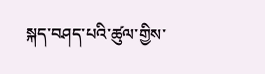སྐད་བཤད་པའི་ཚུལ་གྱིས་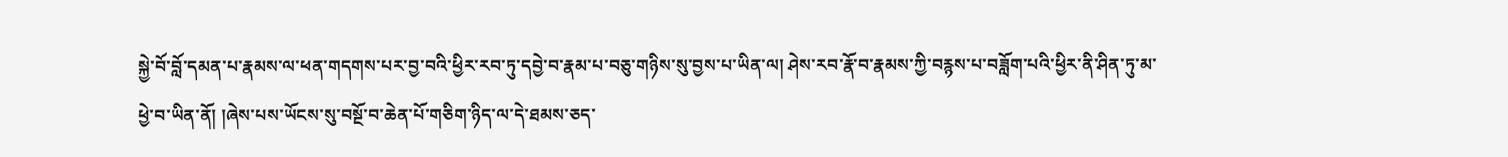སྐྱེ་བོ་བློ་དམན་པ་རྣམས་ལ་ཕན་གདགས་པར་བྱ་བའི་ཕྱིར་རབ་ཏུ་དབྱེ་བ་རྣམ་པ་བཅུ་གཉིས་སུ་བྱས་པ་ཡིན་ལ། ཤེས་རབ་རྣོ་བ་རྣམས་ཀྱི་བརྙས་པ་བཟློག་པའི་ཕྱིར་ནི་ཤིན་ཏུ་མ་ཕྱེ་བ་ཡིན་ནོ། །ཞེས་པས་ཡོངས་སུ་བསྔོ་བ་ཆེན་པོ་གཅིག་ཉིད་ལ་དེ་ཐམས་ཅད་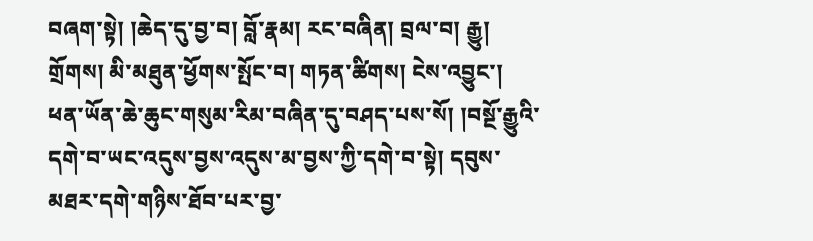བཞག་སྟེ། །ཆེད་དུ་བྱ་བ། བློ་རྣམ། རང་བཞིན། བྲལ་བ། རྒྱུ། གྲོགས། མི་མཐུན་ཕྱོགས་སྤོང་བ། གཏན་ཚིགས། ངེས་འབྱུང་། ཕན་ཡོན་ཆེ་ཆུང་གསུམ་རིམ་བཞིན་དུ་བཤད་པས་སོ། །བསྔོ་རྒྱུའི་དགེ་བ་ཡང་འདུས་བྱས་འདུས་མ་བྱས་ཀྱི་དགེ་བ་སྟེ། དབུས་མཐར་དགེ་གཉིས་ཐོབ་པར་བྱ་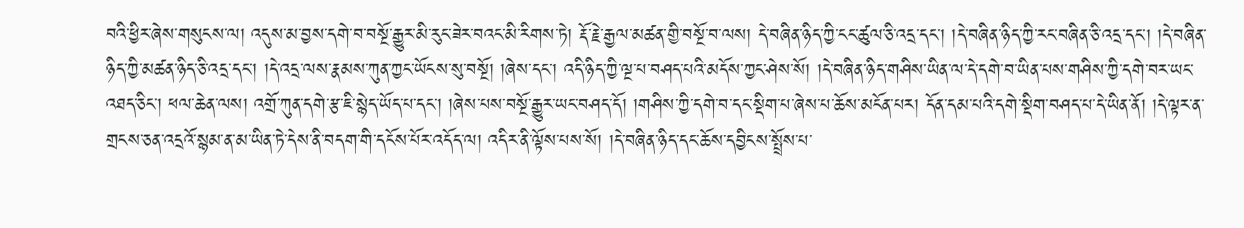བའི་ཕྱིར་ཞེས་གསུངས་ལ། འདུས་མ་བྱས་དགེ་བ་བསྔོ་རྒྱུར་མི་རུང་ཟེར་བའང་མི་རིགས་ཏེ། རྡོ་རྗེ་རྒྱལ་མཚན་གྱི་བསྔོ་བ་ལས། དེ་བཞིན་ཉིད་ཀྱི་ངང་ཚུལ་ཅི་འདྲ་དང་། །དེ་བཞིན་ཉིད་ཀྱི་རང་བཞིན་ཅི་འདྲ་དང་། །དེ་བཞིན་ཉིད་ཀྱི་མཚན་ཉིད་ཅི་འདྲ་དང་། །དེ་འདྲ་ལས་རྣམས་ཀུན་ཀྱང་ཡོངས་སུ་བསྔོ། །ཞེས་དང་། འདི་ཉིད་ཀྱི་ལྔ་པ་བཤད་པའི་མདོས་ཀྱང་ཤེས་སོ། །དེ་བཞིན་ཉིད་གཤིས་ཡིན་ལ་དེ་དགེ་བ་ཡིན་པས་གཤིས་ཀྱི་དགེ་བར་ཡང་འཐད་ཅིང་། ཕལ་ཆེན་ལས། འགྲོ་ཀུན་དགེ་རྩ་ཇི་སྙེད་ཡོད་པ་དང་། །ཞེས་པས་བསྔོ་རྒྱུར་ཡང་བཤད་དོ། །གཤིས་ཀྱི་དགེ་བ་དང་སྡིག་པ་ཞེས་པ་ཆོས་མངོན་པར། དོན་དམ་པའི་དགེ་སྡིག་བཤད་པ་དེ་ཡིན་ནོ། །དེ་ལྟར་ན་གྲངས་ཅན་འདྲའོ་སྙམ་ན་མ་ཡིན་ཏེ་དེས་ནི་བདག་གི་དངོས་པོར་འདོད་ལ། འདིར་ནི་ལྟོས་པས་སོ། །དེ་བཞིན་ཉིད་དང་ཆོས་དབྱིངས་སྤྲོས་པ་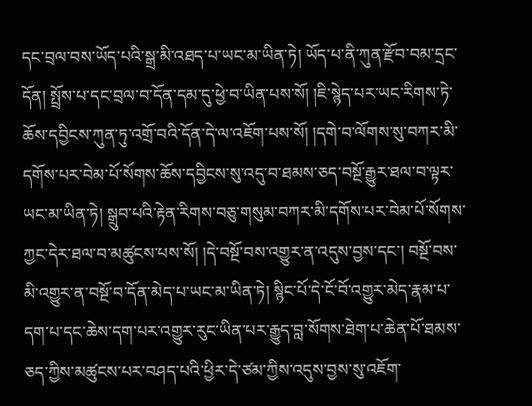དང་བྲལ་བས་ཡོད་པའི་སྒྲ་མི་འཐད་པ་ཡང་མ་ཡིན་ཏེ། ཡོད་པ་ནི་ཀུན་རྫོབ་བམ་དྲང་དོན། སྤྲོས་པ་དང་བྲལ་བ་དོན་དམ་དུ་ཕྱེ་བ་ཡིན་པས་སོ། །ཇི་སྙེད་པར་ཡང་རིགས་ཏེ་ཆོས་དབྱིངས་ཀུན་ཏུ་འགྲོ་བའི་དོན་དེ་ལ་འཇོག་པས་སོ། །དགེ་བ་ལོགས་སུ་བཀར་མི་དགོས་པར་བེམ་པོ་སོགས་ཆོས་དབྱིངས་སུ་འདུ་བ་ཐམས་ཅད་བསྔོ་རྒྱུར་ཐལ་བ་ལྟར་ཡང་མ་ཡིན་ཏེ། སྒྲུབ་པའི་རྟེན་རིགས་བཅུ་གསུམ་བཀར་མི་དགོས་པར་བེམ་པོ་སོགས་ཀྱང་དེར་ཐལ་བ་མཚུངས་པས་སོ། །དེ་བསྔོ་བས་འགྱུར་ན་འདུས་བྱས་དང་། བསྔོ་བས་མི་འགྱུར་ན་བསྔོ་བ་དོན་མེད་པ་ཡང་མ་ཡིན་ཏེ། སྙིང་པོ་དེ་ངོ་བོ་འགྱུར་མེད་རྣམ་པ་དག་པ་དང་ཆེས་དག་པར་འགྱུར་རུང་ཡིན་པར་རྒྱུད་བླ་སོགས་ཐེག་པ་ཆེན་པོ་ཐམས་ཅད་ཀྱིས་མཚུངས་པར་བཤད་པའི་ཕྱིར་དེ་ཙམ་ཀྱིས་འདུས་བྱས་སུ་འཇོག་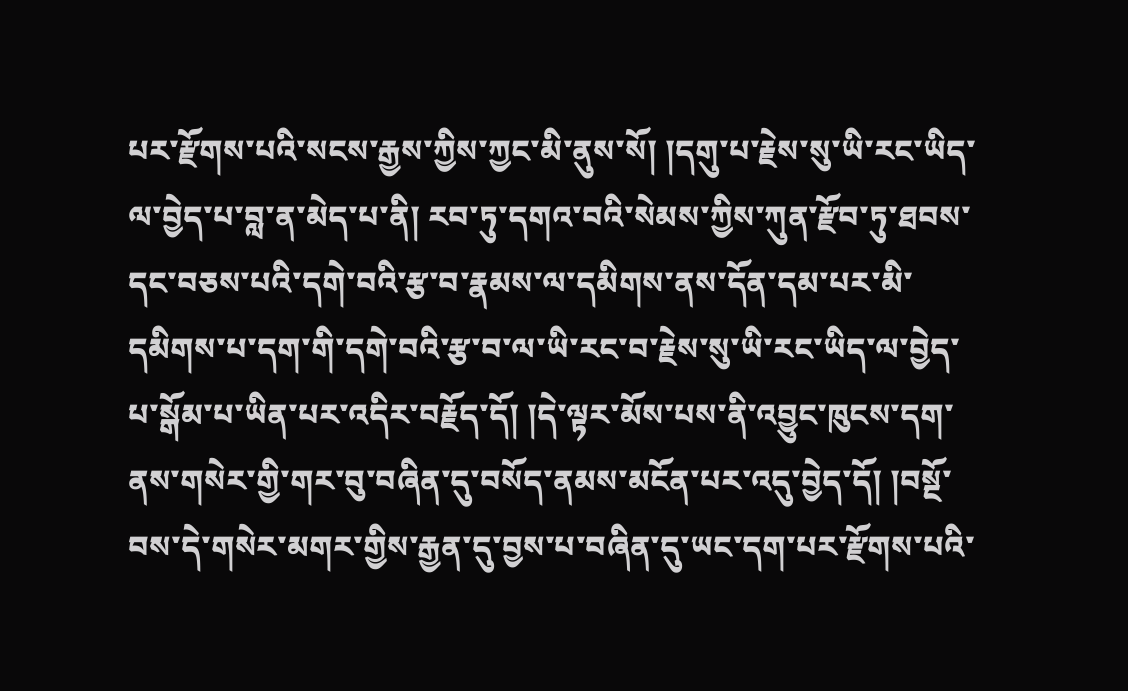པར་རྫོགས་པའི་སངས་རྒྱས་ཀྱིས་ཀྱང་མི་ནུས་སོ། །དགུ་པ་རྗེས་སུ་ཡི་རང་ཡིད་ལ་བྱེད་པ་བླ་ན་མེད་པ་ནི། རབ་ཏུ་དགའ་བའི་སེམས་ཀྱིས་ཀུན་རྫོབ་ཏུ་ཐབས་དང་བཅས་པའི་དགེ་བའི་རྩ་བ་རྣམས་ལ་དམིགས་ནས་དོན་དམ་པར་མི་དམིགས་པ་དག་གི་དགེ་བའི་རྩ་བ་ལ་ཡི་རང་བ་རྗེས་སུ་ཡི་རང་ཡིད་ལ་བྱེད་པ་སྒོམ་པ་ཡིན་པར་འདིར་བརྗོད་དོ། །དེ་ལྟར་མོས་པས་ནི་འབྱུང་ཁུངས་དག་ནས་གསེར་གྱི་གར་བུ་བཞིན་དུ་བསོད་ནམས་མངོན་པར་འདུ་བྱེད་དོ། །བསྔོ་བས་དེ་གསེར་མགར་གྱིས་རྒྱན་དུ་བྱས་པ་བཞིན་དུ་ཡང་དག་པར་རྫོགས་པའི་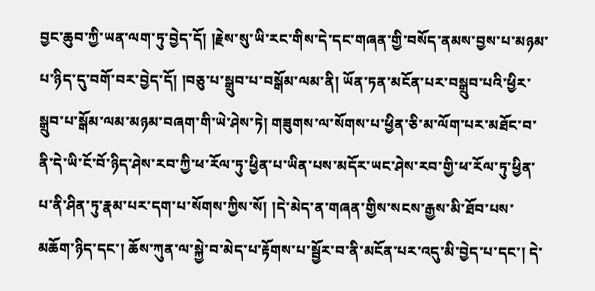བྱང་ཆུབ་ཀྱི་ཡན་ལག་ཏུ་བྱེད་དོ། །རྗེས་སུ་ཡི་རང་གིས་དེ་དང་གཞན་གྱི་བསོད་ནམས་བྱས་པ་མཉམ་པ་ཉིད་དུ་བགོ་བར་བྱེད་དོ། །བཅུ་པ་སྒྲུབ་པ་བསྒོམ་ལམ་ནི། ཡོན་ཏན་མངོན་པར་བསྒྲུབ་པའི་ཕྱིར་སྒྲུབ་པ་སྒོམ་ལམ་མཉམ་བཞག་གི་ཡེ་ཤེས་ཏེ། གཟུགས་ལ་སོགས་པ་ཕྱིན་ཅི་མ་ལོག་པར་མཐོང་བ་ནི་དེ་ཡི་ངོ་བོ་ཉིད་ཤེས་རབ་ཀྱི་ཕ་རོལ་ཏུ་ཕྱིན་པ་ཡིན་པས་མདོར་ཡང་ཤེས་རབ་གྱི་ཕ་རོལ་ཏུ་ཕྱིན་པ་ནི་ཤིན་ཏུ་རྣམ་པར་དག་པ་སོགས་ཀྱིས་སོ། །དེ་མེད་ན་གཞན་གྱིས་སངས་རྒྱས་མི་ཐོབ་པས་མཆོག་ཉིད་དང་། ཆོས་ཀུན་ལ་སྐྱེ་བ་མེད་པ་རྟོགས་པ་སྦྱོར་བ་ནི་མངོན་པར་འདུ་མི་བྱེད་པ་དང་། དེ་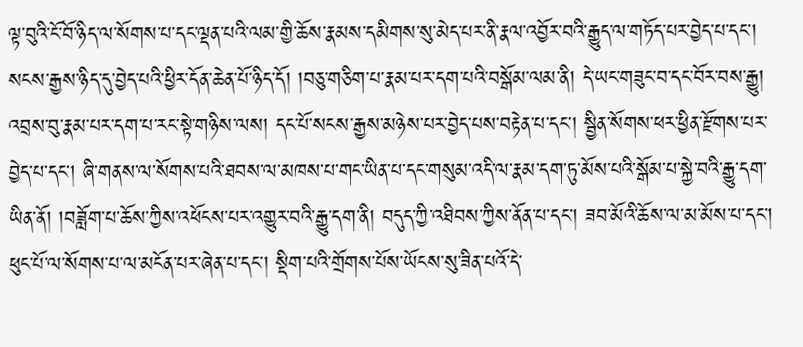ལྟ་བུའི་ངོ་བོ་ཉིད་ལ་སོགས་པ་དང་ལྡན་པའི་ལམ་གྱི་ཆོས་རྣམས་དམིགས་སུ་མེད་པར་ནི་རྣལ་འབྱོར་བའི་རྒྱུད་ལ་གཏོད་པར་བྱེད་པ་དང་། སངས་རྒྱས་ཉིད་དུ་བྱེད་པའི་ཕྱིར་དོན་ཆེན་པོ་ཉིད་དོ། །བཅུ་གཅིག་པ་རྣམ་པར་དག་པའི་བསྒོམ་ལམ་ནི། དེ་ཡང་གཟུང་བ་དང་བོར་བས་རྒྱུ། འབྲས་བུ་རྣམ་པར་དག་པ་རང་སྟེ་གཉིས་ལས། དང་པོ་སངས་རྒྱས་མཉེས་པར་བྱེད་པས་བརྟེན་པ་དང་། སྦྱིན་སོགས་ཕར་ཕྱིན་རྫོགས་པར་བྱེད་པ་དང་། ཞི་གནས་ལ་སོགས་པའི་ཐབས་ལ་མཁས་པ་གང་ཡིན་པ་དང་གསུམ་འདི་ལ་རྣམ་དག་ཏུ་མོས་པའི་སྒོམ་པ་སྐྱེ་བའི་རྒྱུ་དག་ཡིན་ནོ། །བཟློག་པ་ཆོས་ཀྱིས་འཕོངས་པར་འགྱུར་བའི་རྒྱུ་དག་ནི། བདུད་ཀྱི་འཐིབས་ཀྱིས་ནོན་པ་དང་། ཟབ་མོའི་ཆོས་ལ་མ་མོས་པ་དང་། ཕུང་པོ་ལ་སོགས་པ་ལ་མངོན་པར་ཞེན་པ་དང་། སྡིག་པའི་གྲོགས་པོས་ཡོངས་སུ་ཟིན་པའོ་དེ་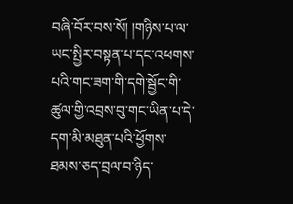བཞི་བོར་བས་སོ། །གཉིས་པ་ལ་ཡང་སྤྱིར་བསྟན་པ་དང་འཕགས་པའི་གང་ཟག་གི་དགེ་སྦྱོང་གི་ཚུལ་གྱི་འབྲས་བུ་གང་ཡིན་པ་དེ་དག་མི་མཐུན་པའི་ཕྱོགས་ཐམས་ཅད་བྲལ་བ་ཉིད་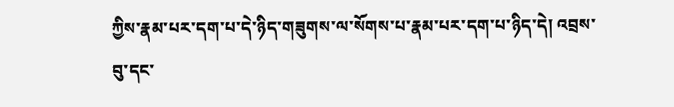ཀྱིས་རྣམ་པར་དག་པ་དེ་ཉིད་གཟུགས་ལ་སོགས་པ་རྣམ་པར་དག་པ་ཉིད་དེ། འབྲས་བུ་དང་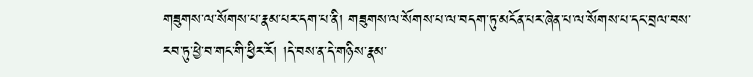གཟུགས་ལ་སོགས་པ་རྣམ་པར་དག་པ་ནི། གཟུགས་ལ་སོགས་པ་ལ་བདག་ཏུ་མངོན་པར་ཞེན་པ་ལ་སོགས་པ་དང་བྲལ་བས་རབ་ཏུ་ཕྱེ་བ་གང་གི་ཕྱིར་རོ། །དེ་བས་ན་དེ་གཉིས་རྣམ་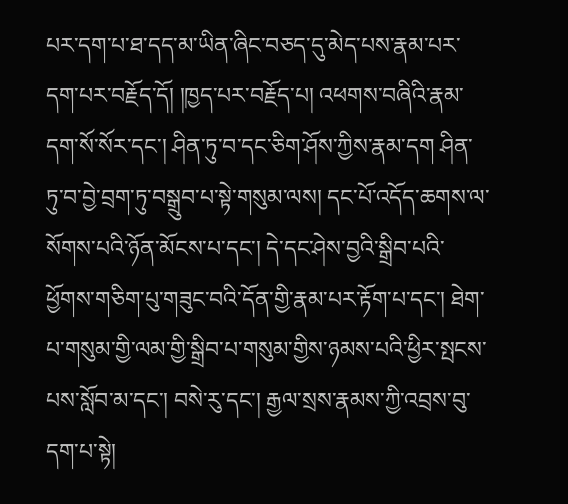པར་དག་པ་ཐ་དད་མ་ཡིན་ཞིང་བཅད་དུ་མེད་པས་རྣམ་པར་དག་པར་བརྗོད་དོ། །ཁྱད་པར་བརྗོད་པ། འཕགས་བཞིའི་རྣམ་དག་སོ་སོར་དང་། ཤིན་ཏུ་བ་དང་ཅིག་ཤོས་ཀྱིས་རྣམ་དག ཤིན་ཏུ་བ་བྱེ་བྲག་ཏུ་བསྒྲུབ་པ་སྟེ་གསུམ་ལས། དང་པོ་འདོད་ཆགས་ལ་སོགས་པའི་ཉོན་མོངས་པ་དང་། དེ་དང་ཤེས་བྱའི་སྒྲིབ་པའི་ཕྱོགས་གཅིག་པུ་གཟུང་བའི་དོན་གྱི་རྣམ་པར་རྟོག་པ་དང་། ཐེག་པ་གསུམ་གྱི་ལམ་གྱི་སྒྲིབ་པ་གསུམ་གྱིས་ཉམས་པའི་ཕྱིར་སྤངས་པས་སློབ་མ་དང་། བསེ་རུ་དང་། རྒྱལ་སྲས་རྣམས་ཀྱི་འབྲས་བུ་དག་པ་སྟེ།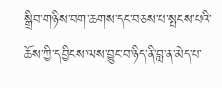སྒྲིབ་གཉིས་བག་ཆགས་དང་བཅས་པ་སྤངས་པའི་ཆོས་ཀྱི་དབྱིངས་ལས་བྱུང་བ་ཉིད་ནི་བླ་ན་མེད་པ་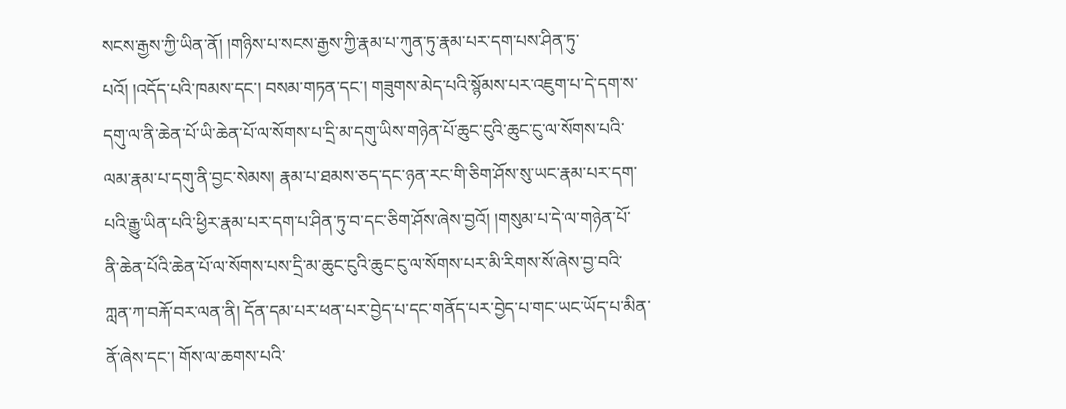སངས་རྒྱས་ཀྱི་ཡིན་ནོ། །གཉིས་པ་སངས་རྒྱས་ཀྱི་རྣམ་པ་ཀུན་ཏུ་རྣམ་པར་དག་པས་ཤིན་ཏུ་པའོ། །འདོད་པའི་ཁམས་དང་། བསམ་གཏན་དང་། གཟུགས་མེད་པའི་སྙོམས་པར་འཇུག་པ་དེ་དག་ས་དགུ་ལ་ནི་ཆེན་པོ་ཡི་ཆེན་པོ་ལ་སོགས་པ་དྲི་མ་དགུ་ཡིས་གཉེན་པོ་ཆུང་ངུའི་ཆུང་ངུ་ལ་སོགས་པའི་ལམ་རྣམ་པ་དགུ་ནི་བྱང་སེམས། རྣམ་པ་ཐམས་ཅད་དང་ཉན་རང་གི་ཅིག་ཤོས་སུ་ཡང་རྣམ་པར་དག་པའི་རྒྱུ་ཡིན་པའི་ཕྱིར་རྣམ་པར་དག་པ་ཤིན་ཏུ་བ་དང་ཅིག་ཤོས་ཞེས་བྱའོ། །གསུམ་པ་དེ་ལ་གཉེན་པོ་ནི་ཆེན་པོའི་ཆེན་པོ་ལ་སོགས་པས་དྲི་མ་ཆུང་ངུའི་ཆུང་ངུ་ལ་སོགས་པར་མི་རིགས་སོ་ཞེས་བྱ་བའི་ཀླན་ཀ་བརྐོ་བར་ལན་ནི། དོན་དམ་པར་ཕན་པར་བྱེད་པ་དང་གནོད་པར་བྱེད་པ་གང་ཡང་ཡོད་པ་མིན་ནོ་ཞེས་དང་། གོས་ལ་ཆགས་པའི་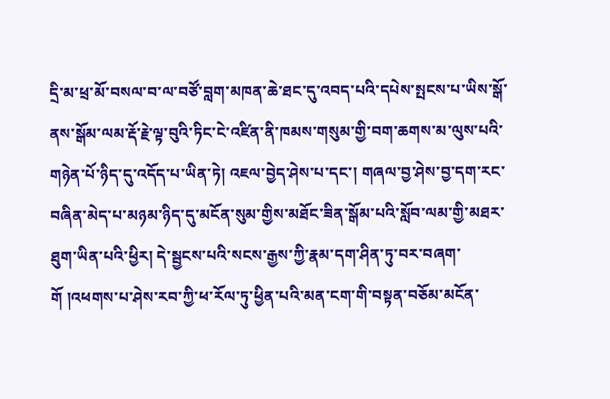དྲི་མ་ཕྲ་མོ་བསལ་བ་ལ་བཙོ་བླག་མཁན་ཆེ་ཐང་དུ་འབད་པའི་དཔེས་སྤངས་པ་ཡིས་སྒོ་ནས་སྒོམ་ལམ་རྡོ་རྗེ་ལྟ་བུའི་ཏིང་ངེ་འཛིན་ནི་ཁམས་གསུམ་གྱི་བག་ཆགས་མ་ལུས་པའི་གཉེན་པོ་ཉིད་དུ་འདོད་པ་ཡིན་ཏེ། འཇལ་བྱེད་ཤེས་པ་དང་། གཞལ་བྱ་ཤེས་བྱ་དག་རང་བཞིན་མེད་པ་མཉམ་ཉིད་དུ་མངོན་སུམ་གྱིས་མཐོང་ཟིན་སྒོམ་པའི་སློབ་ལམ་གྱི་མཐར་ཐུག་ཡིན་པའི་ཕྱིར། དེ་སྦྱངས་པའི་སངས་རྒྱས་ཀྱི་རྣམ་དག་ཤིན་ཏུ་བར་བཞག་གོ །འཕགས་པ་ཤེས་རབ་ཀྱི་ཕ་རོལ་ཏུ་ཕྱིན་པའི་མན་ངག་གི་བསྟན་བཅོམ་མངོན་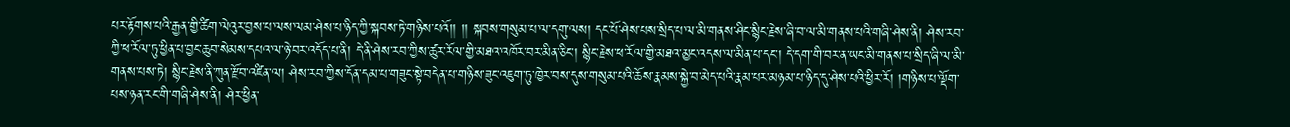པར་རྟོགས་པའི་རྒྱན་གྱི་ཚིག་ལེའུར་བྱས་པ་ལས་ལམ་ཤེས་པ་ཉིད་ཀྱི་སྐབས་ཏེ་གཉིས་པའོ།། །། སྐབས་གསུམ་པ་ལ་དགུ་ལས། དང་པོ་ཤེས་པས་སྲིད་པ་ལ་མི་གནས་ཤིང་སྙིང་རྗེས་ཞི་བ་ལ་མི་གནས་པའི་གཞི་ཤེས་ནི། ཤེས་རབ་ཀྱི་ཕ་རོལ་ཏུ་ཕྱིན་པ་བྱང་ཆུབ་སེམས་དཔའ་ལ་ཉེ་བར་འདོད་པ་ནི། དེ་ནི་ཤེས་རབ་ཀྱིས་ཚུར་རོལ་གྱི་མཐའ་འཁོར་བར་མིན་ཅིང་། སྙིང་རྗེས་ཕ་རོལ་གྱི་མཐའ་མྱང་འདས་ལ་མིན་པ་དང་། དེ་དག་གི་བར་ན་ཡང་མི་གནས་པ་སྲིད་ཞི་ལ་མི་གནས་པས་ཏེ། སྙིང་རྗེས་ནི་ཀུན་རྫོབ་འཛིན་ལ། ཤེས་རབ་ཀྱིས་དོན་དམ་པ་གཟུང་སྟེ་བདེན་པ་གཉིས་ཟུང་འཇུག་ཏུ་ཁྱེར་བས་དུས་གསུམ་པའི་ཆོས་རྣམས་སྐྱེ་བ་མེད་པའི་རྣམ་པར་མཉམ་པ་ཉིད་དུ་ཤེས་པའི་ཕྱིར་རོ། །གཉིས་པ་ལྡོག་པས་ཉན་རང་གི་གཞི་ཤེས་ནི། ཤེར་ཕྱིན་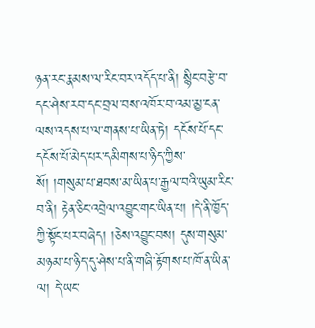ཉན་རང་རྣམས་ལ་རིང་བར་འདོད་པ་ནི། སྙིང་བརྩེ་བ་དང་ཤེས་རབ་དང་བྲལ་བས་འཁོར་བ་འམ་མྱ་ངན་ལས་འདས་པ་ལ་གནས་པ་ཡིན་ཏེ། དངོས་པོ་དང་དངོས་པོ་མེད་པར་དམིགས་པ་ཉིད་ཀྱིས་སོ། །གསུམ་པ་ཐབས་མ་ཡིན་པ་རྒྱལ་བའི་ཡུམ་རིང་བ་ནི། རྟེན་ཅིང་འབྲེལ་འབྱུང་གང་ཡིན་པ། །དེ་ནི་ཁྱོད་ཀྱི་སྟོང་པར་བཞེད། །ཅེས་འབྱུང་བས། དུས་གསུམ་མཉམ་པ་ཉིད་དུ་ཤེས་པ་ནི་གཞི་རྟོགས་པ་ཁོ་ན་ཡིན་ལ། དེ་ཡང་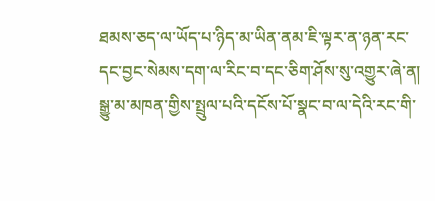ཐམས་ཅད་ལ་ཡོད་པ་ཉིད་མ་ཡིན་ནམ་ཇི་ལྟར་ན་ཉན་རང་དང་བྱང་སེམས་དག་ལ་རིང་བ་དང་ཅིག་ཤོས་སུ་འགྱུར་ཞེ་ན། སྒྱུ་མ་མཁན་གྱིས་སྤྲུལ་པའི་དངོས་པོ་སྣང་བ་ལ་དེའི་རང་གི་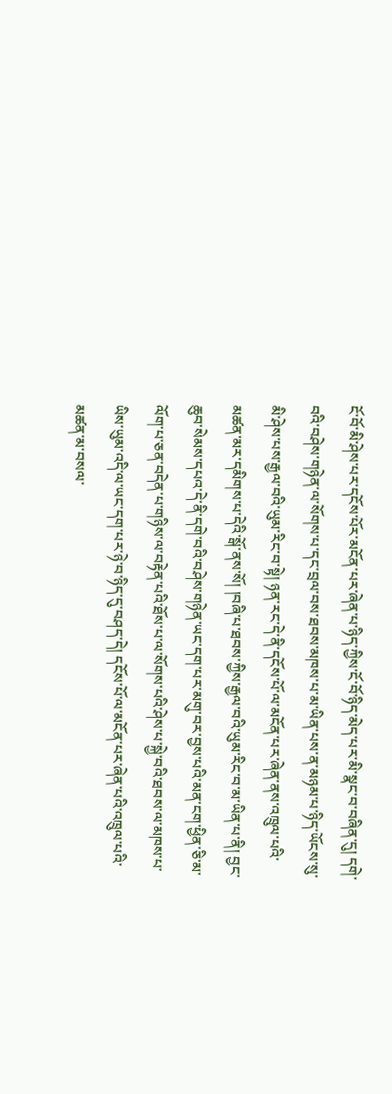ངོ་བོ་མི་ཤེས་པར་དངོས་པོར་མངོན་པར་ཞེན་པ་ཉིད་ཀྱིས་ངོ་བོ་ཉིད་མེད་པར་མི་སྣང་བ་བཞིན་དུ། དགེ་བའི་བཤེས་གཉེན་ལ་སོགས་པ་དང་བྲལ་བས་ཐབས་མཁས་པ་མ་ཡིན་པས་ན་མཉམ་པ་ཉིད་ཡོངས་སུ་མི་ཤེས་པས་རྒྱལ་བའི་ཡུམ་རིང་བ་སྟེ། ཉན་རང་དེ་ནི་དངོས་པོ་ལ་མངོན་པར་ཞེན་ནས་འཁྲུལ་པའི་མཚན་མར་དམིགས་པ་དེའི་སྒོ་ནས་སོ། །བཞི་པ་ཐབས་ཀྱིས་རྒྱལ་བའི་ཡུམ་རིང་བ་མ་ཡིན་པ་ནི། བྱང་ཆུབ་སེམས་དཔའ་དེ་ནི་དགེ་བའི་བཤེས་གཉེན་ཡང་དག་པར་མགུ་བར་བྱས་པའི་མན་ངག་ཕྱིན་ཅི་མ་ལོག་པ་ཅན་བདེན་པ་གཉིས་ལ་བརྟེན་པའི་ཐོས་པ་ལ་སོགས་པའི་ཤེས་པ་སྐྱེ་བའི་ཐབས་ལ་མཁས་པ་ཡིས་ཡུམ་འདི་ལ་ཡང་དག་པར་ཉེ་བ་ཉིད་དུ་བཤད་དེ། དངོས་པོ་ལ་མངོན་པར་ཞེན་པའི་འཁྲུལ་པའི་མཚན་མ་བསལ་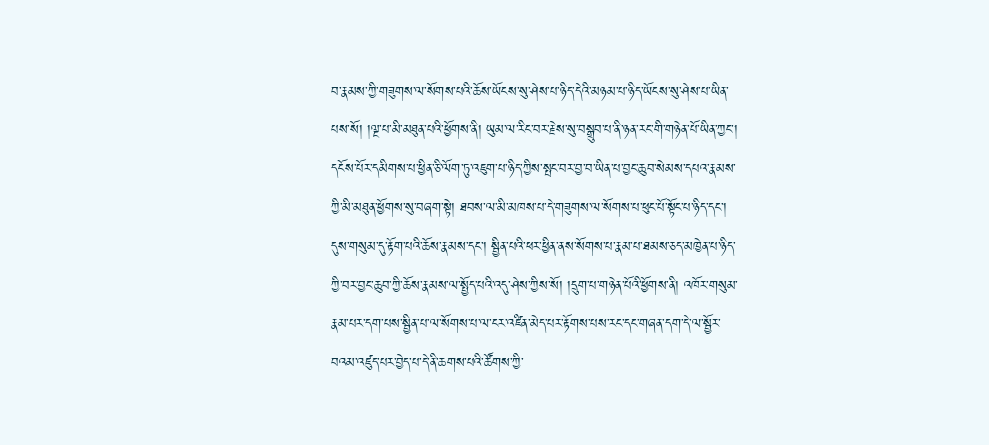བ་རྣམས་ཀྱི་གཟུགས་ལ་སོགས་པའི་ཆོས་ཡོངས་སུ་ཤེས་པ་ཉིད་དེའི་མཉམ་པ་ཉིད་ཡོངས་སུ་ཤེས་པ་ཡིན་པས་སོ། །ལྔ་པ་མི་མཐུན་པའི་ཕྱོགས་ནི། ཡུམ་ལ་རིང་བར་རྗེས་སུ་བསྒྲུབ་པ་ནི་ཉན་རང་གི་གཉེན་པོ་ཡིན་ཀྱང་། དངོས་པོར་དམིགས་པ་ཕྱིན་ཅི་ལོག་ཏུ་འཇུག་པ་ཉིད་ཀྱིས་སྤང་བར་བྱ་བ་ཡིན་པ་བྱང་ཆུབ་སེམས་དཔའ་རྣམས་ཀྱི་མི་མཐུན་ཕྱོགས་སུ་བཞག་སྟེ། ཐབས་ལ་མི་མཁས་པ་དེ་གཟུགས་ལ་སོགས་པ་ཕུང་པོ་སྟོང་པ་ཉིད་དང་། དུས་གསུམ་དུ་རྟོག་པའི་ཆོས་རྣམས་དང་། སྦྱིན་པའི་ཕར་ཕྱིན་ནས་སོགས་པ་རྣམ་པ་ཐམས་ཅད་མཁྱེན་པ་ཉིད་ཀྱི་བར་བྱང་ཆུབ་ཀྱི་ཆོས་རྣམས་ལ་སྤྱོད་པའི་འདུ་ཤེས་ཀྱིས་སོ། །དྲུག་པ་གཉེན་པོའི་ཕྱོགས་ནི། འཁོར་གསུམ་རྣམ་པར་དག་པས་སྦྱིན་པ་ལ་སོགས་པ་ལ་ངར་འཛིན་མེད་པར་རྟོགས་པས་རང་དང་གཞན་དག་དེ་ལ་སྦྱོར་བའམ་འཛུད་པར་བྱེད་པ་དེ་ནི་ཆགས་པའི་ཚོགས་ཀྱི་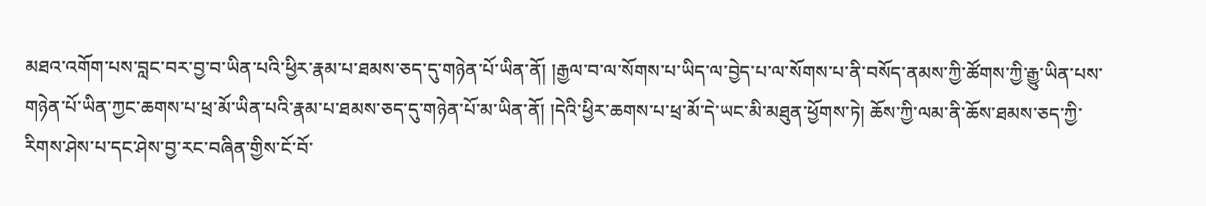མཐའ་འགོག་པས་བླང་བར་བྱ་བ་ཡིན་པའི་ཕྱིར་རྣམ་པ་ཐམས་ཅད་དུ་གཉེན་པོ་ཡིན་ནོ། །རྒྱལ་བ་ལ་སོགས་པ་ཡིད་ལ་བྱེད་པ་ལ་སོགས་པ་ནི་བསོད་ནམས་ཀྱི་ཚོགས་ཀྱི་རྒྱུ་ཡིན་པས་གཉེན་པོ་ཡིན་ཀྱང་ཆགས་པ་ཕྲ་མོ་ཡིན་པའི་རྣམ་པ་ཐམས་ཅད་དུ་གཉེན་པོ་མ་ཡིན་ནོ། །དེའི་ཕྱིར་ཆགས་པ་ཕྲ་མོ་དེ་ཡང་མི་མཐུན་ཕྱོགས་ཏེ། ཆོས་ཀྱི་ལམ་ནི་ཆོས་ཐམས་ཅད་ཀྱི་རིགས་ཤེས་པ་དང་ཤེས་བྱ་རང་བཞིན་གྱིས་ངོ་བོ་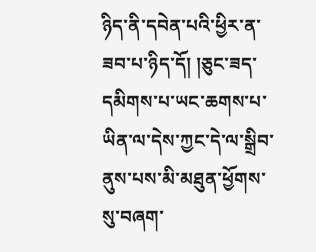ཉིད་ནི་དབེན་པའི་ཕྱིར་ན་ཟབ་པ་ཉིད་དོ། །ཅུང་ཟད་དམིགས་པ་ཡང་ཆགས་པ་ཡིན་ལ་དེས་ཀྱང་དེ་ལ་སྒྲིབ་ནུས་པས་མི་མཐུན་ཕྱོགས་སུ་བཞག་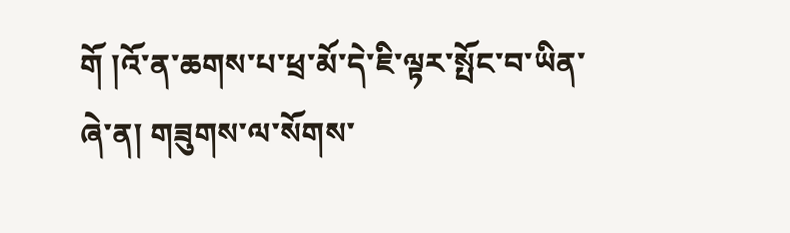གོ །འོ་ན་ཆགས་པ་ཕྲ་མོ་དེ་ཇི་ལྟར་སྤོང་བ་ཡིན་ཞེ་ན། གཟུགས་ལ་སོགས་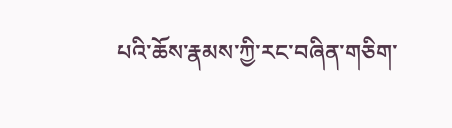པའི་ཆོས་རྣམས་ཀྱི་རང་བཞིན་གཅིག་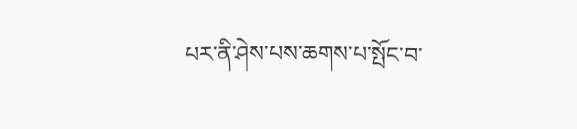པར་ནི་ཤེས་པས་ཆགས་པ་སྤོང་བ་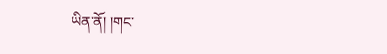ཡིན་ནོ། །གང་